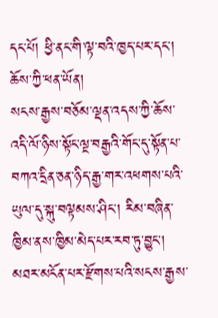དང་པོ། ཕྱི་ནང་གི་ལྟ་བའི་ཁྱད་པར་དང་། ཆོས་ཀྱི་ཕན་ཡོན།
སངས་རྒྱས་བཅོམ་ལྡན་འདས་ཀྱི་ཆོས་འདི་ལོ་ཉིས་སྟོང་ལྔ་བརྒྱའི་གོང་དུ་སྟོན་པ་བཀའ་དྲིན་ཅན་ཉིད་རྒྱ་གར་འཕགས་པའི་ཡུལ་དུ་སྐུ་བལྟམས་ཤིང་། རིམ་བཞིན་ཁྱིམ་ནས་ཁྱིམ་མེད་པར་རབ་ཏུ་བྱུང་། མཐར་མངོན་པར་རྫོགས་པའི་སངས་རྒྱས་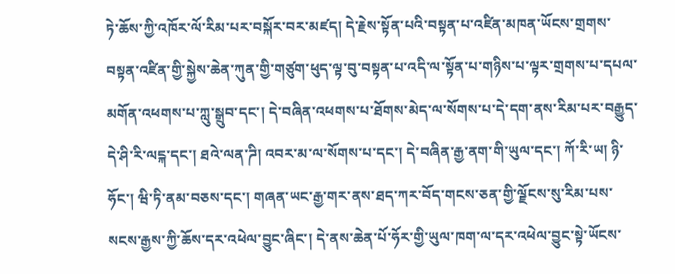ཏེ་ཆོས་ཀྱི་འཁོར་ལོ་རིམ་པར་བསྐོར་བར་མཛད། དེ་རྗེས་སྟོན་པའི་བསྟན་པ་འཛིན་མཁན་ཡོངས་གྲགས་བསྟན་འཛིན་གྱི་སྐྱེས་ཆེན་ཀུན་གྱི་གཙུག་ཕུད་ལྟ་བུ་བསྟན་པ་འདི་ལ་སྟོན་པ་གཉིས་པ་ལྟར་གྲགས་པ་དཔལ་མགོན་འཕགས་པ་ཀླུ་སྒྲུབ་དང་། དེ་བཞིན་འཕགས་པ་ཐོགས་མེད་ལ་སོགས་པ་དེ་དག་ནས་རིམ་པར་བརྒྱུད་དེ་ཤི་རི་ལངྐ་དང་། ཐའེ་ལན་ཌི། འབར་མ་ལ་སོགས་པ་དང་། དེ་བཞིན་རྒྱ་ནག་གི་ཡུལ་དང་། ཀོ་རི་ཡ། ཉི་ཧོང་། ཝི་ཏི་ནམ་བཅས་དང་། གཞན་ཡང་རྒྱ་གར་ནས་ཐད་ཀར་བོད་གངས་ཅན་གྱི་ལྗོངས་སུ་རིམ་པས་སངས་རྒྱས་ཀྱི་ཆོས་དར་འཕེལ་བྱུང་ཞིང་། དེ་ནས་ཆེན་པོ་ཧོར་གྱི་ཡུལ་ཁག་ལ་དར་འཕེལ་བྱུང་སྟེ་ཡོངས་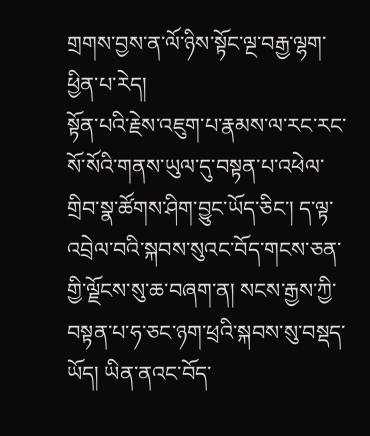གྲགས་བྱས་ན་ལོ་ཉིས་སྟོང་ལྔ་བརྒྱ་ལྷག་ཕྱིན་པ་རེད།
སྟོན་པའི་རྗེས་འཇུག་པ་རྣམས་ལ་རང་རང་སོ་སོའི་གནས་ཡུལ་དུ་བསྟན་པ་འཕེལ་གྲིབ་སྣ་ཚོགས་ཤིག་བྱུང་ཡོད་ཅིང་། ད་ལྟ་འབྲེལ་བའི་སྐབས་སུའང་བོད་གངས་ཅན་གྱི་ལྗོངས་སུ་ཆ་བཞག་ན། སངས་རྒྱས་ཀྱི་བསྟན་པ་ཧ་ཅང་ཉག་ཕྲའི་སྐབས་སུ་བསྡད་ཡོད། ཡིན་ནའང་བོད་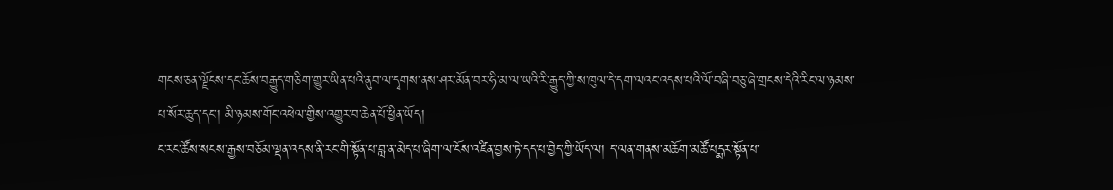གངས་ཅན་ལྗོངས་དང་ཆོས་བརྒྱུད་གཅིག་གྱུར་ཡིན་པའི་ནུབ་ལ་དྭགས་ནས་ཤར་མོན་བར་ཧི་མ་ལ་ཡའི་རི་རྒྱུད་ཀྱི་ས་ཁུལ་དེ་དག་ལའང་འདས་པའི་ལོ་བཞི་བཅུ་ཞེ་གྲངས་དེའི་རིང་ལ་ཉམས་པ་སོར་ཆུད་དང་། མི་ཉམས་གོང་འཕེལ་གྱིས་འགྱུར་བ་ཆེན་པོ་ཕྱིན་ཡོད།
ང་རང་ཚོས་སངས་རྒྱས་བཅོམ་ལྡན་འདས་ནི་རང་གི་སྟོན་པ་བླ་ན་མེད་པ་ཞིག་ལ་ངོས་འཛིན་བྱས་ཏེ་དད་པ་བྱེད་ཀྱི་ཡོད་ལ། ད་ལན་གནས་མཆོག་མཚོ་པདྨར་སྟོན་པ་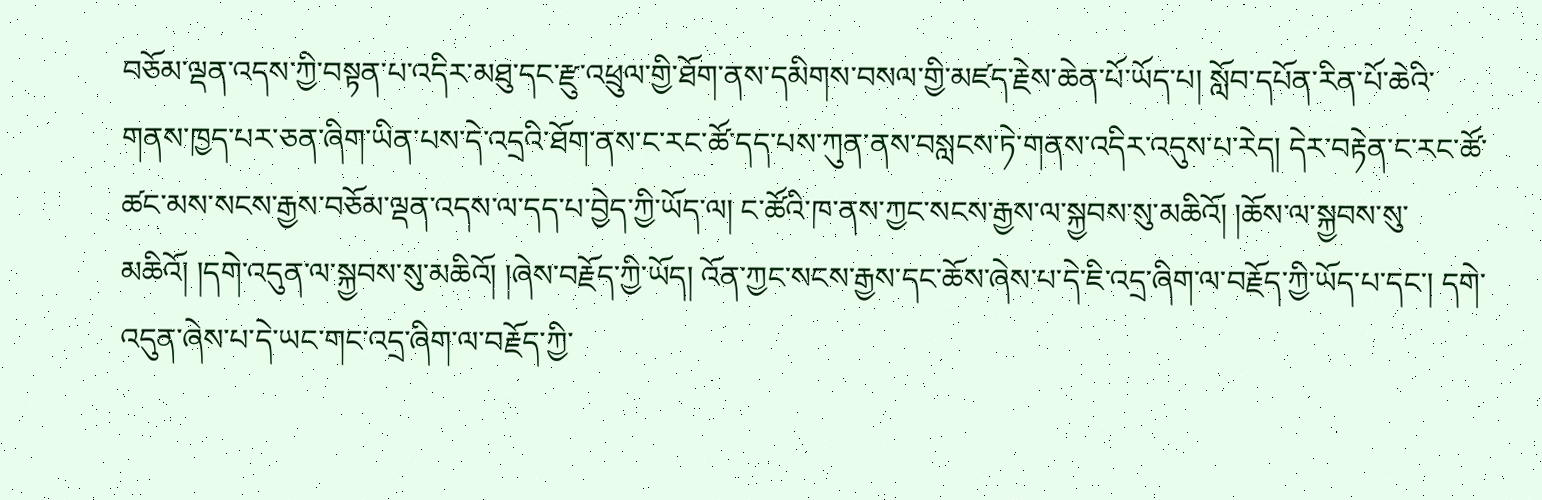བཅོམ་ལྡན་འདས་ཀྱི་བསྟན་པ་འདིར་མཐུ་དང་རྫུ་འཕྲུལ་གྱི་ཐོག་ནས་དམིགས་བསལ་གྱི་མཛད་རྗེས་ཆེན་པོ་ཡོད་པ། སློབ་དཔོན་རིན་པོ་ཆེའི་གནས་ཁྱད་པར་ཅན་ཞིག་ཡིན་པས་དེ་འདྲའི་ཐོག་ནས་ང་རང་ཚོ་དད་པས་ཀུན་ནས་བསླངས་ཏེ་གནས་འདིར་འདུས་པ་རེད། དེར་བརྟེན་ང་རང་ཚོ་ཚང་མས་སངས་རྒྱས་བཅོམ་ལྡན་འདས་ལ་དད་པ་བྱེད་ཀྱི་ཡོད་ལ། ང་ཚོའི་ཁ་ནས་ཀྱང་སངས་རྒྱས་ལ་སྐྱབས་སུ་མཆིའོ། །ཆོས་ལ་སྐྱབས་སུ་མཆིའོ། །དགེ་འདུན་ལ་སྐྱབས་སུ་མཆིའོ། །ཞེས་བརྗོད་ཀྱི་ཡོད། འོན་ཀྱང་སངས་རྒྱས་དང་ཆོས་ཞེས་པ་དེ་ཇི་འདྲ་ཞིག་ལ་བརྗོད་ཀྱི་ཡོད་པ་དང་། དགེ་འདུན་ཞེས་པ་དེ་ཡང་གང་འདྲ་ཞིག་ལ་བརྗོད་ཀྱི་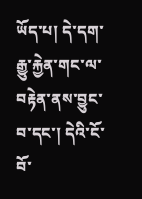ཡོད་པ། དེ་དག་རྒྱུ་རྐྱེན་གང་ལ་བརྟེན་ནས་བྱུང་བ་དང་། དེའི་ངོ་བོ་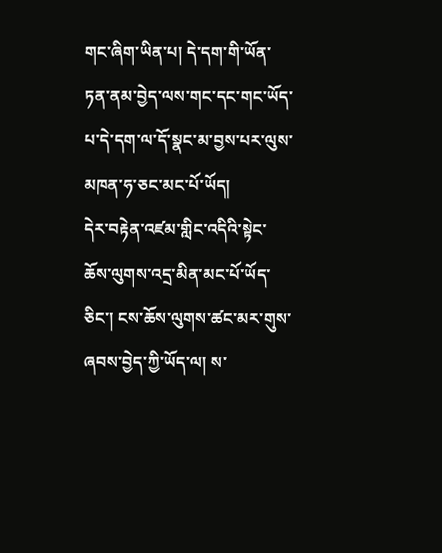གང་ཞིག་ཡིན་པ། དེ་དག་གི་ཡོན་ཏན་ནམ་བྱེད་ལས་གང་དང་གང་ཡོད་པ་དེ་དག་ལ་དོ་སྣང་མ་བྱས་པར་ལུས་མཁན་ཧ་ཅང་མང་པོ་ཡོད།
དེར་བརྟེན་འཛམ་གླིང་འདིའི་སྟེང་ཆོས་ལུགས་འདྲ་མིན་མང་པོ་ཡོད་ཅིང་། ངས་ཆོས་ལུགས་ཚང་མར་གུས་ཞབས་བྱེད་ཀྱི་ཡོད་ལ། ས་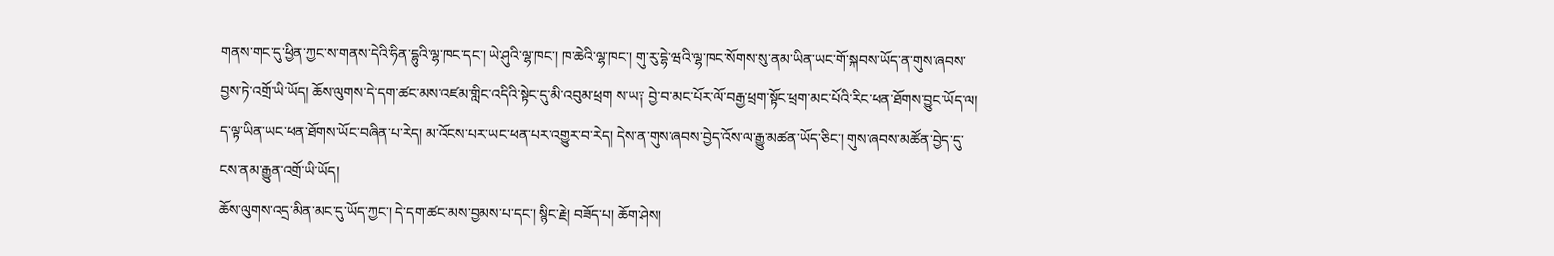གནས་གང་དུ་ཕྱིན་ཀྱང་ས་གནས་དེའི་ཧིན་དྷུའི་ལྷ་ཁང་དང་། ཡེ་ཤུའི་ལྷ་ཁང་། ཁ་ཆེའི་ལྷ་ཁང་། གུ་རུ་དྷེ་ཝའི་ལྷ་ཁང་སོགས་སུ་ནམ་ཡིན་ཡང་གོ་སྐབས་ཡོད་ན་གུས་ཞབས་བྱས་ཏེ་འགྲོ་ཡི་ཡོད། ཆོས་ལུགས་དེ་དག་ཚང་མས་འཛམ་གླིང་འདིའི་སྟེང་དུ་མི་འབུམ་ཕྲག ས་ཡ༑ བྱེ་བ་མང་པོར་ལོ་བརྒྱ་ཕྲག་སྟོང་ཕྲག་མང་པོའི་རིང་ཕན་ཐོགས་བྱུང་ཡོད་ལ། ད་ལྟ་ཡིན་ཡང་ཕན་ཐོགས་ཡོང་བཞིན་པ་རེད། མ་འོངས་པར་ཡང་ཕན་པར་འགྱུར་བ་རེད། དེས་ན་གུས་ཞབས་བྱེད་འོས་ལ་རྒྱུ་མཚན་ཡོད་ཅིང་། གུས་ཞབས་མཚོན་བྱེད་དུ་ངས་ནམ་རྒྱུན་འགྲོ་ཡི་ཡོད།
ཆོས་ལུགས་འདྲ་མིན་མང་དུ་ཡོད་ཀྱང་། དེ་དག་ཚང་མས་བྱམས་པ་དང་། སྙིང་རྗེ། བཟོད་པ། ཆོག་ཤེས།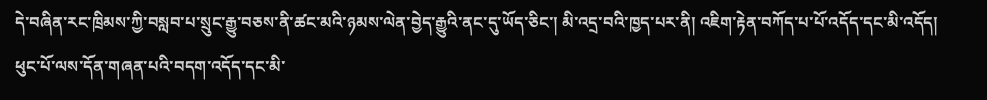དེ་བཞིན་རང་ཁྲིམས་ཀྱི་བསླབ་པ་སྲུང་རྒྱུ་བཅས་ནི་ཚང་མའི་ཉམས་ལེན་བྱེད་རྒྱུའི་ནང་དུ་ཡོད་ཅིང་། མི་འདྲ་བའི་ཁྱད་པར་ནི། འཇིག་རྟེན་བཀོད་པ་པོ་འདོད་དང་མི་འདོད། ཕུང་པོ་ལས་དོན་གཞན་པའི་བདག་འདོད་དང་མི་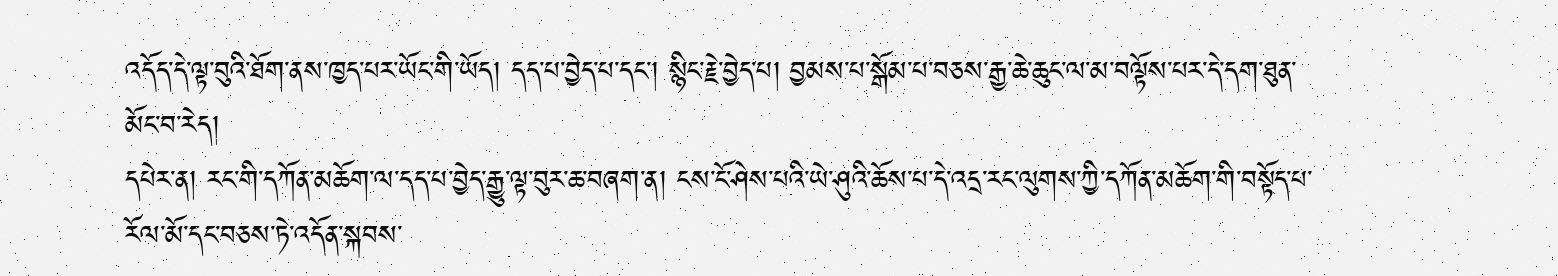འདོད་དེ་ལྟ་བུའི་ཐོག་ནས་ཁྱད་པར་ཡོང་གི་ཡོད། དད་པ་བྱེད་པ་དང་། སྙིང་རྗེ་བྱེད་པ། བྱམས་པ་སྒོམ་པ་བཅས་རྒྱ་ཆེ་ཆུང་ལ་མ་བལྟོས་པར་དེ་དག་ཐུན་མོང་བ་རེད།
དཔེར་ན། རང་གི་དཀོན་མཆོག་ལ་དད་པ་བྱེད་རྒྱུ་ལྟ་བུར་ཆ་བཞག་ན། ངས་ངོ་ཤེས་པའི་ཡེ་ཤུའི་ཆོས་པ་དེ་འདྲ་རང་ལུགས་ཀྱི་དཀོན་མཆོག་གི་བསྟོད་པ་རོལ་མོ་དང་བཅས་ཏེ་འདོན་སྐབས་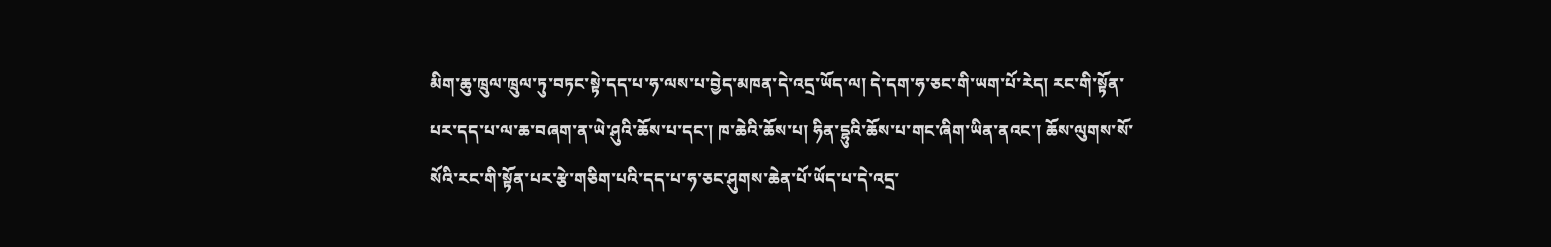མིག་ཆུ་ཁྲུལ་ཁྲུལ་ཏུ་བཏང་སྟེ་དད་པ་ཧ་ལས་པ་བྱེད་མཁན་དེ་འདྲ་ཡོད་ལ། དེ་དག་ཧ་ཅང་གི་ཡག་པོ་རེད། རང་གི་སྟོན་པར་དད་པ་ལ་ཆ་བཞག་ན་ཡེ་ཤུའི་ཆོས་པ་དང་། ཁ་ཆེའི་ཆོས་པ། ཧིན་དྷུའི་ཆོས་པ་གང་ཞིག་ཡིན་ནའང་། ཆོས་ལུགས་སོ་སོའི་རང་གི་སྟོན་པར་རྩེ་གཅིག་པའི་དད་པ་ཧ་ཅང་ཤུགས་ཆེན་པོ་ཡོད་པ་དེ་འདྲ་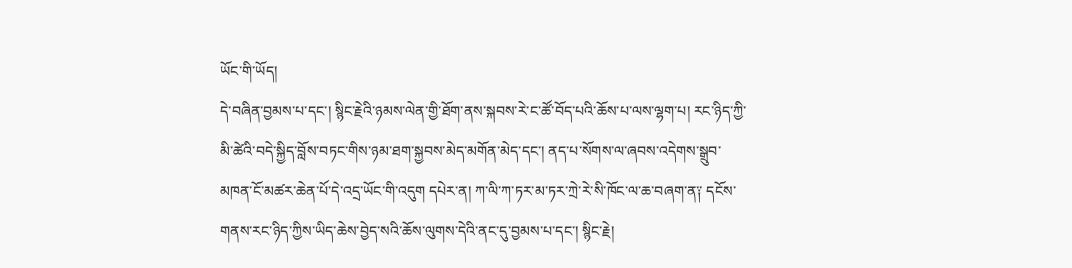ཡོང་གི་ཡོད།
དེ་བཞིན་བྱམས་པ་དང་། སྙིང་རྗེའི་ཉམས་ལེན་གྱི་ཐོག་ནས་སྐབས་རེ་ང་ཚོ་བོད་པའི་ཆོས་པ་ལས་ལྷག་པ། རང་ཉིད་ཀྱི་མི་ཚེའི་བདེ་སྐྱིད་བློས་བཏང་གིས་ཉམ་ཐག་སྐྱབས་མེད་མགོན་མེད་དང་། ནད་པ་སོགས་ལ་ཞབས་འདེགས་སྒྲུབ་མཁན་ངོ་མཚར་ཆེན་པོ་དེ་འདྲ་ཡོང་གི་འདུག དཔེར་ན། ཀ་ལི་ཀ་ཏར་མ་ཏར་ཀྲེ་རེ་སི་ཁོང་ལ་ཆ་བཞག་ན༑ དངོས་གནས་རང་ཉིད་ཀྱིས་ཡིད་ཆེས་བྱེད་སའི་ཆོས་ལུགས་དེའི་ནང་དུ་བྱམས་པ་དང་། སྙིང་རྗེ།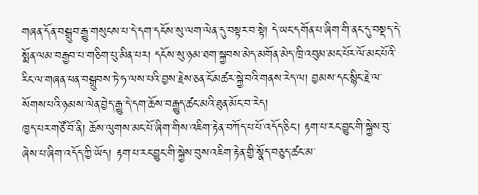གཞན་དོན་བསྒྲུབ་རྒྱུ་གསུངས་པ་དེ་དག་དངོས་སུ་ལག་ལེན་དུ་བསྟར་བ་སྟེ། དེ་ཡང་དགོན་པ་ཞིག་གི་ནང་དུ་བསྡད་དེ་སྨོན་ལམ་བརྒྱབ་པ་གཅིག་པུ་མིན་པར། དངོས་སུ་ཉམ་ཐག་སྐྱབས་མེད་མགོན་མེད་ཁྲི་འབུམ་མང་པོར་ལོ་མང་པོའི་རིང་ལ་གཞན་ཕན་བསྒྲུབས་ཏེ་ཧ་ལས་པའི་བྱས་རྗེས་ཅན་ངོ་མཚར་སྐྱེ་བའི་གནས་རེད་ལ། བྱམས་དང་སྙིང་རྗེ་ལ་སོགས་པའི་ཉམས་ལེན་བྱེད་རྒྱུ་དེ་དག་ཆོས་བརྒྱུད་ཚང་མའི་ཐུན་མོང་བ་རེད།
ཁྱད་པར་གཙོ་བོ་ནི། ཆོས་ལུགས་མང་པོ་ཞིག་གིས་འཇིག་རྟེན་བཀོད་པ་པོ་འདོད་ཅིང་། རྟག་པ་རང་བྱུང་གི་སྐྱེས་བུ་ཞེས་པ་ཞིག་འདོད་ཀྱི་ཡོད། རྟག་པ་རང་བྱུང་གི་སྐྱེས་བུས་འཇིག་རྟེན་གྱི་སྣོད་བཅུད་ཚང་མ་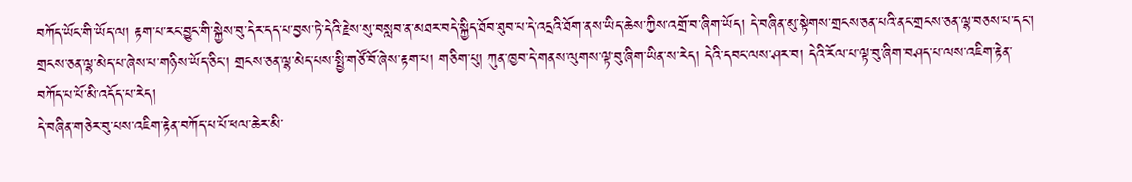བཀོད་ཡོང་གི་ཡོད་ལ། རྟག་པ་རང་བྱུང་གི་སྐྱེས་བུ་དེར་དད་པ་བྱས་ཏེ་དེའི་རྗེས་སུ་བསླབ་ན་མཐར་བདེ་སྐྱིད་ཐོབ་ཐུབ་པ་དེ་འདྲའི་ཐོག་ནས་ཡིད་ཆེས་ཀྱིས་འགྲོ་བ་ཞིག་ཡོད། དེ་བཞིན་མུ་སྟེགས་གྲངས་ཅན་པའི་ནང་གྲངས་ཅན་ལྷ་བཅས་པ་དང་། གྲངས་ཅན་ལྷ་མེད་པ་ཞེས་པ་གཉིས་ཡོད་ཅིང་། གྲངས་ཅན་ལྷ་མེད་པས་སྤྱི་གཙོ་བོ་ཞེས་རྟག་པ། གཅིག་པུ། ཀུན་ཁྱབ་དེ་གནས་ལུགས་ལྟ་བུ་ཞིག་ཡིན་ས་རེད། དེའི་དབང་ལས་ཤར་བ། དེའི་རོལ་པ་ལྟ་བུ་ཞིག་བཤད་པ་ལས་འཇིག་རྟེན་བཀོད་པ་པོ་མི་འདོད་པ་རེད།
དེ་བཞིན་གཅེར་བུ་པས་འཇིག་རྟེན་བཀོད་པ་པོ་ཕལ་ཆེར་མི་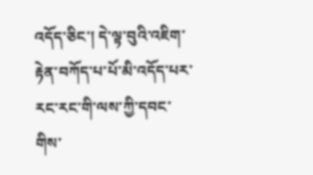འདོད་ཅིང་། དེ་ལྟ་བུའི་འཇིག་རྟེན་བཀོད་པ་པོ་མི་འདོད་པར་རང་རང་གི་ལས་ཀྱི་དབང་གིས་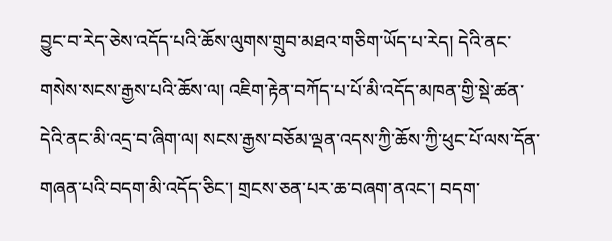བྱུང་བ་རེད་ཅེས་འདོད་པའི་ཆོས་ལུགས་གྲུབ་མཐའ་གཅིག་ཡོད་པ་རེད། དེའི་ནང་གསེས་སངས་རྒྱས་པའི་ཆོས་ལ། འཇིག་རྟེན་བཀོད་པ་པོ་མི་འདོད་མཁན་གྱི་སྡེ་ཚན་དེའི་ནང་མི་འདྲ་བ་ཞིག་ལ། སངས་རྒྱས་བཅོམ་ལྡན་འདས་ཀྱི་ཆོས་ཀྱི་ཕུང་པོ་ལས་དོན་གཞན་པའི་བདག་མི་འདོད་ཅིང་། གྲངས་ཅན་པར་ཆ་བཞག་ནའང་། བདག་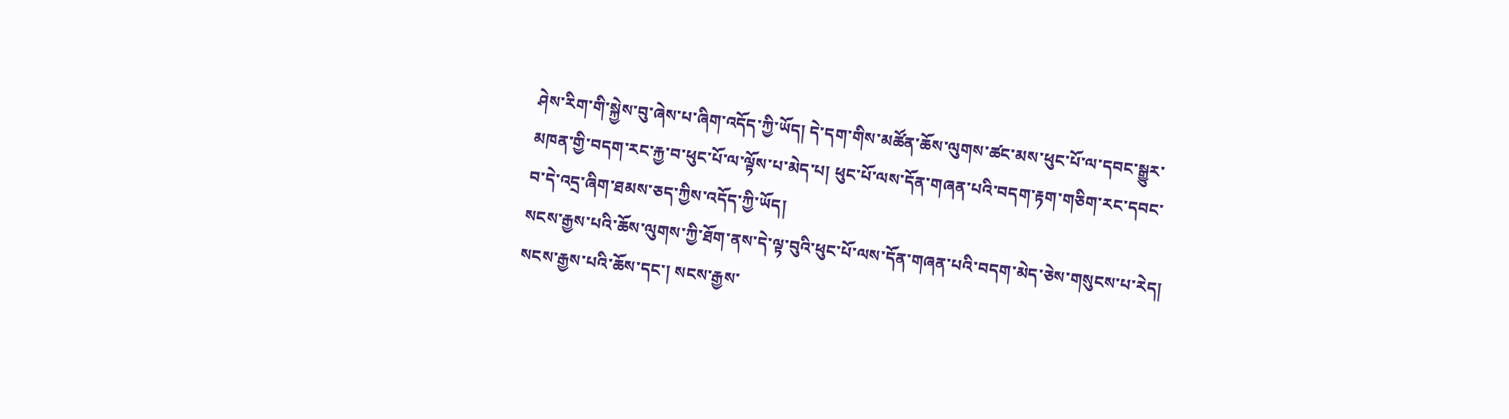ཤེས་རིག་གི་སྐྱེས་བུ་ཞེས་པ་ཞིག་འདོད་ཀྱི་ཡོད། དེ་དག་གིས་མཚོན་ཆོས་ལུགས་ཚང་མས་ཕུང་པོ་ལ་དབང་སྒྱུར་མཁན་གྱི་བདག་རང་རྐྱ་བ་ཕུང་པོ་ལ་ལྟོས་པ་མེད་པ། ཕུང་པོ་ལས་དོན་གཞན་པའི་བདག་རྟག་གཅིག་རང་དབང་བ་དེ་འདྲ་ཞིག་ཐམས་ཅད་ཀྱིས་འདོད་ཀྱི་ཡོད།
སངས་རྒྱས་པའི་ཆོས་ལུགས་ཀྱི་ཐོག་ནས་དེ་ལྟ་བུའི་ཕུང་པོ་ལས་དོན་གཞན་པའི་བདག་མེད་ཅེས་གསུངས་པ་རེད། སངས་རྒྱས་པའི་ཆོས་དང་། སངས་རྒྱས་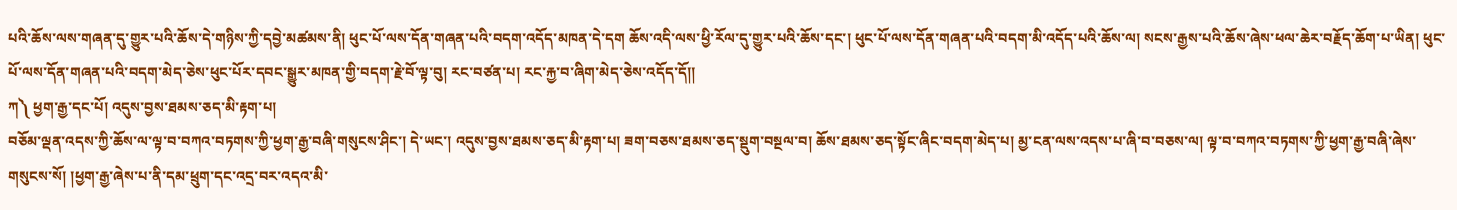པའི་ཆོས་ལས་གཞན་དུ་གྱུར་པའི་ཆོས་དེ་གཉིས་ཀྱི་དབྱེ་མཚམས་ནི། ཕུང་པོ་ལས་དོན་གཞན་པའི་བདག་འདོད་མཁན་དེ་དག ཆོས་འདི་ལས་ཕྱི་རོལ་དུ་གྱུར་པའི་ཆོས་དང་། ཕུང་པོ་ལས་དོན་གཞན་པའི་བདག་མི་འདོད་པའི་ཆོས་ལ། སངས་རྒྱས་པའི་ཆོས་ཞེས་ཕལ་ཆེར་བརྗོད་ཆོག་པ་ཡིན། ཕུང་པོ་ལས་དོན་གཞན་པའི་བདག་མེད་ཅེས་ཕུང་པོར་དབང་སྒྱུར་མཁན་གྱི་བདག་རྗེ་བོ་ལྟ་བུ། རང་བཙན་པ། རང་རྐྱ་བ་ཞིག་མེད་ཅེས་འདོད་དོ།།
ཀ༽ ཕྱག་རྒྱ་དང་པོ། འདུས་བྱས་ཐམས་ཅད་མི་རྟག་པ།
བཅོམ་ལྡན་འདས་ཀྱི་ཆོས་ལ་ལྟ་བ་བཀའ་བཏགས་ཀྱི་ཕྱག་རྒྱ་བཞི་གསུངས་ཤིང་། དེ་ཡང་། འདུས་བྱས་ཐམས་ཅད་མི་རྟག་པ། ཟག་བཅས་ཐམས་ཅད་སྡུག་བསྔལ་བ། ཆོས་ཐམས་ཅད་སྟོང་ཞིང་བདག་མེད་པ། མྱ་ངན་ལས་འདས་པ་ཞི་བ་བཅས་ལ། ལྟ་བ་བཀའ་བཏགས་ཀྱི་ཕྱག་རྒྱ་བཞི་ཞེས་གསུངས་སོ། །ཕྱག་རྒྱ་ཞེས་པ་ནི་དམ་ཕྲུག་དང་འདྲ་བར་འདའ་མི་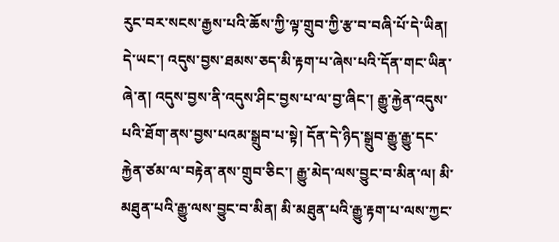རུང་བར་སངས་རྒྱས་པའི་ཆོས་ཀྱི་ལྟ་གྲུབ་ཀྱི་རྩ་བ་བཞི་པོ་དེ་ཡིན།
དེ་ཡང་། འདུས་བྱས་ཐམས་ཅད་མི་རྟག་པ་ཞེས་པའི་དོན་གང་ཡིན་ཞེ་ན། འདུས་བྱས་ནི་འདུས་ཤིང་བྱས་པ་ལ་བྱ་ཞིང་། རྒྱུ་རྐྱེན་འདུས་པའི་ཐོག་ནས་བྱས་པའམ་སྒྲུབ་པ་སྟེ། དོན་དེ་ཉིད་སྒྲུབ་རྒྱུ་རྒྱུ་དང་རྐྱེན་ཙམ་ལ་བརྟེན་ནས་གྲུབ་ཅིང་། རྒྱུ་མེད་ལས་བྱུང་བ་མིན་ལ། མི་མཐུན་པའི་རྒྱུ་ལས་བྱུང་བ་མིན། མི་མཐུན་པའི་རྒྱུ་རྟག་པ་ལས་ཀྱང་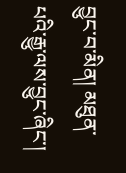བྱུང་བ་མིན། མཐུན་པའི་རྒྱུ་ལས་བྱུང་ཞིང་།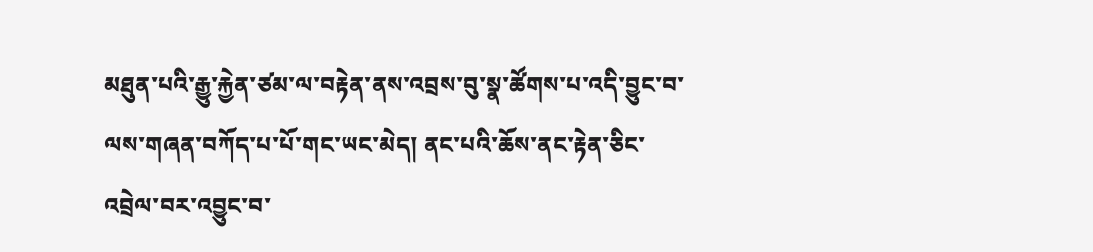མཐུན་པའི་རྒྱུ་རྐྱེན་ཙམ་ལ་བརྟེན་ནས་འབྲས་བུ་སྣ་ཚོགས་པ་འདི་བྱུང་བ་ལས་གཞན་བཀོད་པ་པོ་གང་ཡང་མེད། ནང་པའི་ཆོས་ནང་རྟེན་ཅིང་འབྲེལ་བར་འབྱུང་བ་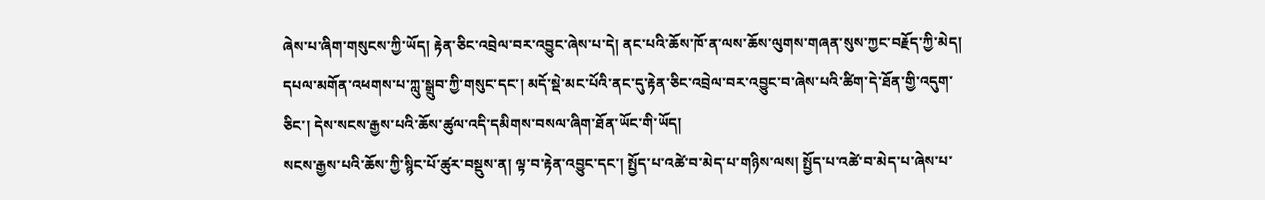ཞེས་པ་ཞིག་གསུངས་ཀྱི་ཡོད། རྟེན་ཅིང་འབྲེལ་བར་འབྱུང་ཞེས་པ་དེ། ནང་པའི་ཆོས་ཁོ་ན་ལས་ཆོས་ལུགས་གཞན་སུས་ཀྱང་བརྗོད་ཀྱི་མེད། དཔལ་མགོན་འཕགས་པ་ཀླུ་སྒྲུབ་ཀྱི་གསུང་དང་། མདོ་སྡེ་མང་པོའི་ནང་དུ་རྟེན་ཅིང་འབྲེལ་བར་འབྱུང་བ་ཞེས་པའི་ཚིག་དེ་ཐོན་གྱི་འདུག་ཅིང་། དེས་སངས་རྒྱས་པའི་ཆོས་ཚུལ་འདི་དམིགས་བསལ་ཞིག་ཐོན་ཡོང་གི་ཡོད།
སངས་རྒྱས་པའི་ཆོས་ཀྱི་སྙིང་པོ་ཚུར་བསྡུས་ན། ལྟ་བ་རྟེན་འབྱུང་དང་། སྤྱོད་པ་འཚེ་བ་མེད་པ་གཉིས་ལས། སྤྱོད་པ་འཚེ་བ་མེད་པ་ཞེས་པ་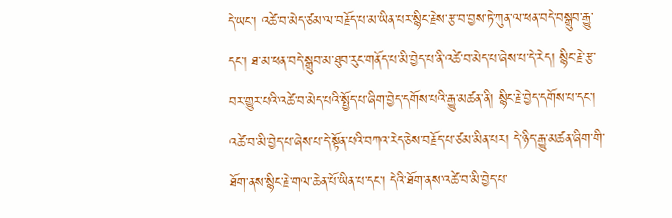དེ་ཡང་། འཚེ་བ་མེད་ཙམ་ལ་བརྗོད་པ་མ་ཡིན་པར་སྙིང་རྗེས་རྩ་བ་བྱས་ཏེ་ཀུན་ལ་ཕན་བདེ་བསྒྲུབ་རྒྱུ་དང་། ཐ་མ་ཕན་བདེ་སྒྲུབ་མ་ཐུབ་རུང་གནོད་པ་མི་བྱེད་པ་ནི་འཚེ་བ་མེད་པ་ཞེས་པ་དེ་རེད། སྙིང་རྗེ་རྩ་བར་གྱུར་པའི་འཚེ་བ་མེད་པའི་སྤྱོད་པ་ཞིག་བྱེད་དགོས་པའི་རྒྱུ་མཚན་ནི། སྙིང་རྗེ་བྱེད་དགོས་པ་དང་། འཚེ་བ་མི་བྱེད་པ་ཞེས་པ་དེ་སྟོན་པའི་བཀའ་རེད་ཅེས་བརྗོད་པ་ཙམ་མིན་པར། དེ་ཉིད་རྒྱུ་མཚན་ཞིག་གི་ཐོག་ནས་སྙིང་རྗེ་གལ་ཆེན་པོ་ཡིན་པ་དང་། དེའི་ཐོག་ནས་འཚེ་བ་མི་བྱེད་པ་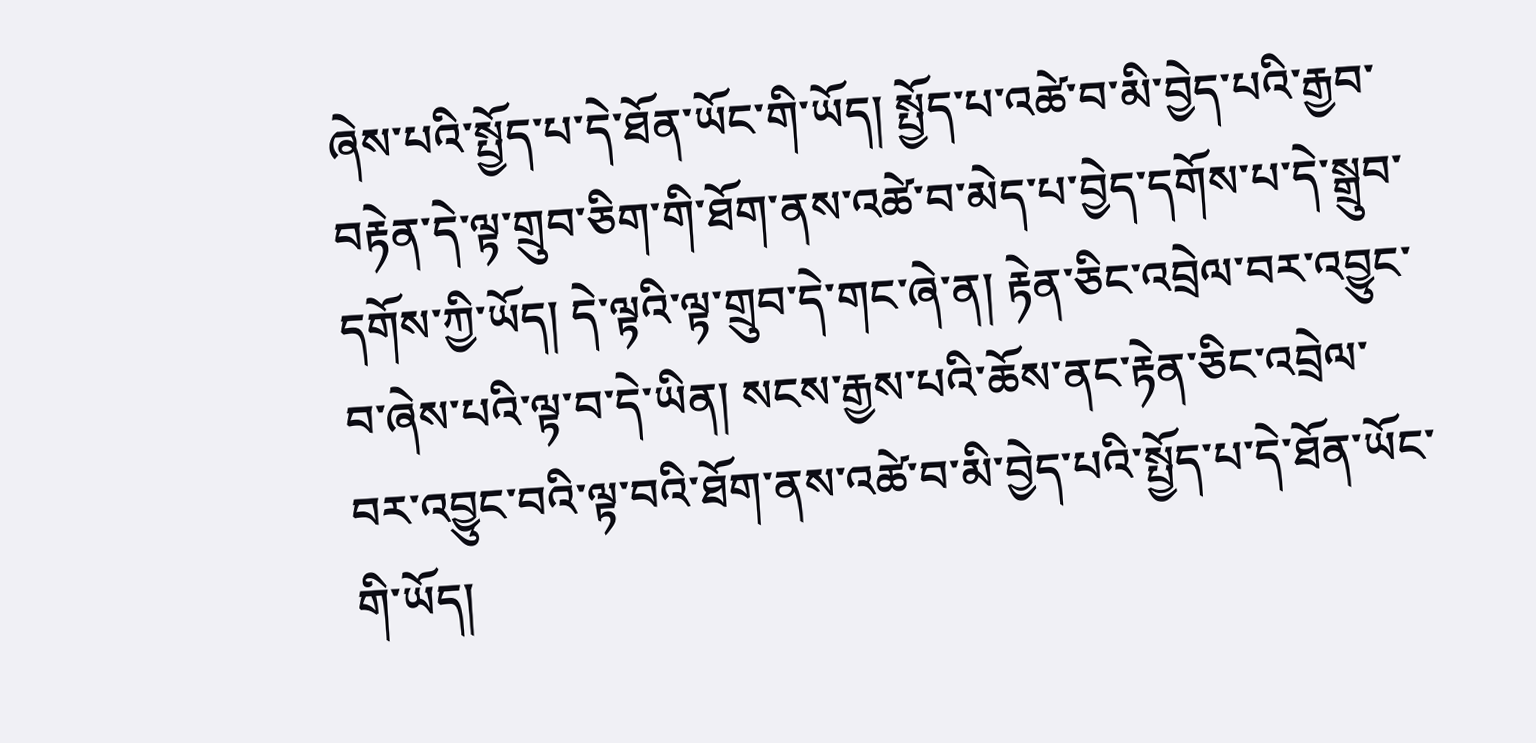ཞེས་པའི་སྤྱོད་པ་དེ་ཐོན་ཡོང་གི་ཡོད། སྤྱོད་པ་འཚེ་བ་མི་བྱེད་པའི་རྒྱབ་བརྟེན་དེ་ལྟ་གྲུབ་ཅིག་གི་ཐོག་ནས་འཚེ་བ་མེད་པ་བྱེད་དགོས་པ་དེ་སྒྲུབ་དགོས་ཀྱི་ཡོད། དེ་ལྟའི་ལྟ་གྲུབ་དེ་གང་ཞེ་ན། རྟེན་ཅིང་འབྲེལ་བར་འབྱུང་བ་ཞེས་པའི་ལྟ་བ་དེ་ཡིན། སངས་རྒྱས་པའི་ཆོས་ནང་རྟེན་ཅིང་འབྲེལ་བར་འབྱུང་བའི་ལྟ་བའི་ཐོག་ནས་འཚེ་བ་མི་བྱེད་པའི་སྤྱོད་པ་དེ་ཐོན་ཡོང་གི་ཡོད།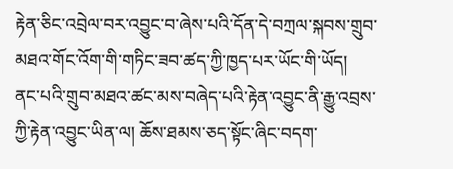རྟེན་ཅིང་འབྲེལ་བར་འབྱུང་བ་ཞེས་པའི་དོན་དེ་བཀྲལ་སྐབས་གྲུབ་མཐའ་གོང་འོག་གི་གཏིང་ཟབ་ཚད་ཀྱི་ཁྱད་པར་ཡོང་གི་ཡོད།
ནང་པའི་གྲུབ་མཐའ་ཚང་མས་བཞེད་པའི་རྟེན་འབྱུང་ནི་རྒྱུ་འབྲས་ཀྱི་རྟེན་འབྱུང་ཡིན་ལ། ཆོས་ཐམས་ཅད་སྟོང་ཞིང་བདག་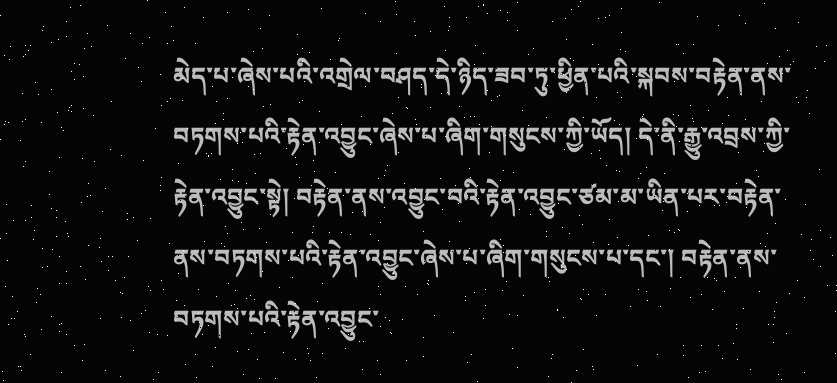མེད་པ་ཞེས་པའི་འགྲེལ་བཤད་དེ་ཉིད་ཟབ་ཏུ་ཕྱིན་པའི་སྐབས་བརྟེན་ནས་བཏགས་པའི་རྟེན་འབྱུང་ཞེས་པ་ཞིག་གསུངས་ཀྱི་ཡོད། དེ་ནི་རྒྱུ་འབྲས་ཀྱི་རྟེན་འབྱུང་སྟེ། བརྟེན་ནས་འབྱུང་བའི་རྟེན་འབྱུང་ཙམ་མ་ཡིན་པར་བརྟེན་ནས་བཏགས་པའི་རྟེན་འབྱུང་ཞེས་པ་ཞིག་གསུངས་པ་དང་། བརྟེན་ནས་བཏགས་པའི་རྟེན་འབྱུང་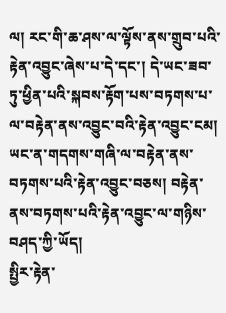ལ། རང་གི་ཆ་ཤས་ལ་ལྟོས་ནས་གྲུབ་པའི་རྟེན་འབྱུང་ཞེས་པ་དེ་དང་། དེ་ཡང་ཟབ་ཏུ་ཕྱིན་པའི་སྐབས་རྟོག་པས་བཏགས་པ་ལ་བརྟེན་ནས་འབྱུང་བའི་རྟེན་འབྱུང་ངམ། ཡང་ན་གདགས་གཞི་ལ་བརྟེན་ནས་བཏགས་པའི་རྟེན་འབྱུང་བཅས། བརྟེན་ནས་བཏགས་པའི་རྟེན་འབྱུང་ལ་གཉིས་བཤད་ཀྱི་ཡོད།
སྤྱིར་རྟེན་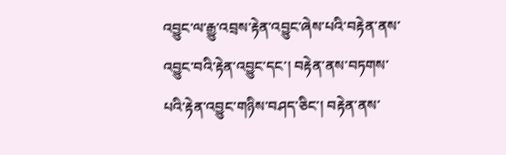འབྱུང་ལ་རྒྱུ་འབྲས་རྟེན་འབྱུང་ཞེས་པའི་བརྟེན་ནས་འབྱུང་བའི་རྟེན་འབྱུང་དང་། བརྟེན་ནས་བཏགས་པའི་རྟེན་འབྱུང་གཉིས་བཤད་ཅིང་། བརྟེན་ནས་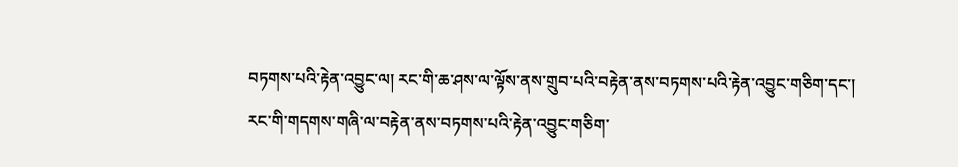བཏགས་པའི་རྟེན་འབྱུང་ལ། རང་གི་ཆ་ཤས་ལ་ལྟོས་ནས་གྲུབ་པའི་བརྟེན་ནས་བཏགས་པའི་རྟེན་འབྱུང་གཅིག་དང་། རང་གི་གདགས་གཞི་ལ་བརྟེན་ནས་བཏགས་པའི་རྟེན་འབྱུང་གཅིག་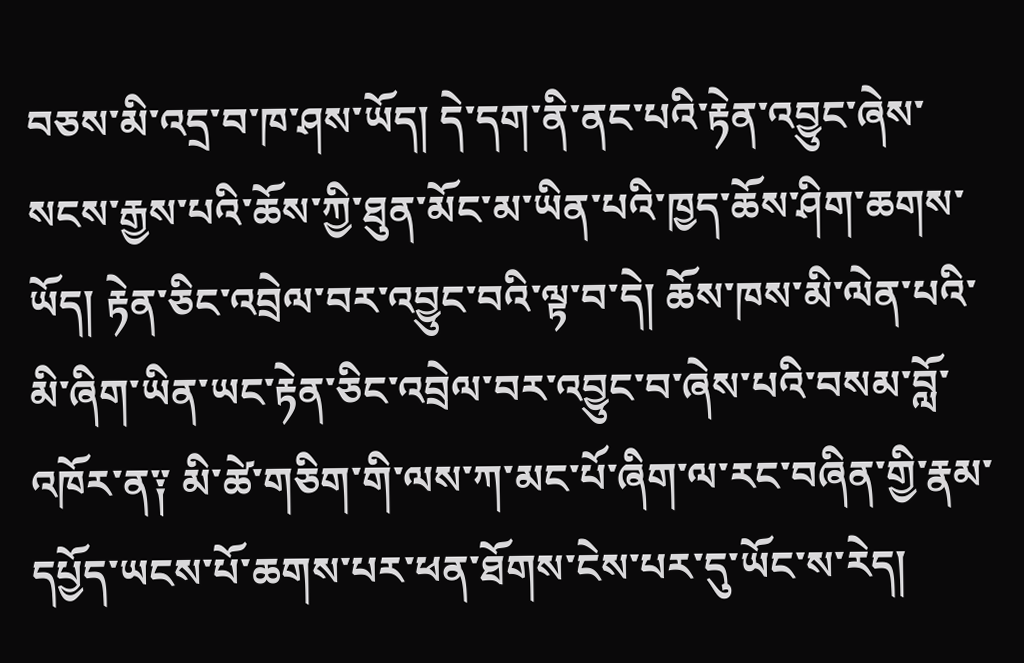བཅས་མི་འདྲ་བ་ཁ་ཤས་ཡོད། དེ་དག་ནི་ནང་པའི་རྟེན་འབྱུང་ཞེས་སངས་རྒྱས་པའི་ཆོས་ཀྱི་ཐུན་མོང་མ་ཡིན་པའི་ཁྱད་ཆོས་ཤིག་ཆགས་ཡོད། རྟེན་ཅིང་འབྲེལ་བར་འབྱུང་བའི་ལྟ་བ་དེ། ཆོས་ཁས་མི་ལེན་པའི་མི་ཞིག་ཡིན་ཡང་རྟེན་ཅིང་འབྲེལ་བར་འབྱུང་བ་ཞེས་པའི་བསམ་བློ་འཁོར་ན༑ མི་ཚེ་གཅིག་གི་ལས་ཀ་མང་པོ་ཞིག་ལ་རང་བཞིན་གྱི་རྣམ་དཔྱོད་ཡངས་པོ་ཆགས་པར་ཕན་ཐོགས་ངེས་པར་དུ་ཡོང་ས་རེད།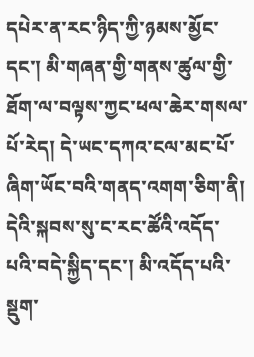དཔེར་ན་རང་ཉིད་ཀྱི་ཉམས་མྱོང་དང་། མི་གཞན་གྱི་གནས་ཚུལ་གྱི་ཐོག་ལ་བལྟས་ཀྱང་ཕལ་ཆེར་གསལ་པོ་རེད། དེ་ཡང་དཀའ་ངལ་མང་པོ་ཞིག་ཡོང་བའི་གནད་འགག་ཅིག་ནི། དེའི་སྐབས་སུ་ང་རང་ཚོའི་འདོད་པའི་བདེ་སྐྱིད་དང་། མི་འདོད་པའི་སྡུག་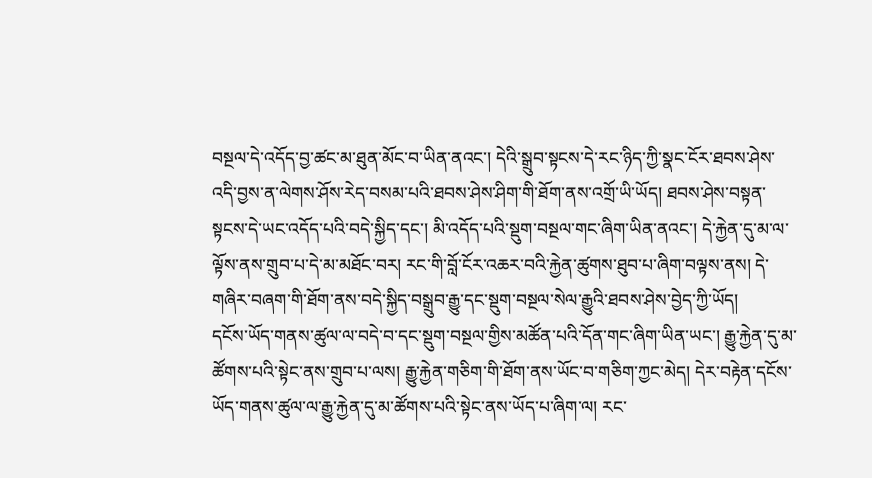བསྔལ་དེ་འདོད་བྱ་ཚང་མ་ཐུན་མོང་བ་ཡིན་ནའང་། དེའི་སྒྲུབ་སྟངས་དེ་རང་ཉིད་ཀྱི་སྣང་ངོར་ཐབས་ཤེས་འདི་བྱས་ན་ལེགས་ཤོས་རེད་བསམ་པའི་ཐབས་ཤེས་ཤིག་གི་ཐོག་ནས་འགྲོ་ཡི་ཡོད། ཐབས་ཤེས་བསྟན་སྟངས་དེ་ཡང་འདོད་པའི་བདེ་སྐྱིད་དང་། མི་འདོད་པའི་སྡུག་བསྔལ་གང་ཞིག་ཡིན་ནའང་། དེ་རྐྱེན་དུ་མ་ལ་ལྟོས་ནས་གྲུབ་པ་དེ་མ་མཐོང་བར། རང་གི་བློ་ངོར་འཆར་བའི་རྐྱེན་ཚུགས་ཐུབ་པ་ཞིག་བལྟས་ནས། དེ་གཞིར་བཞག་གི་ཐོག་ནས་བདེ་སྐྱིད་བསྒྲུབ་རྒྱུ་དང་སྡུག་བསྔལ་སེལ་རྒྱུའི་ཐབས་ཤེས་བྱེད་ཀྱི་ཡོད།
དངོས་ཡོད་གནས་ཚུལ་ལ་བདེ་བ་དང་སྡུག་བསྔལ་གྱིས་མཚོན་པའི་དོན་གང་ཞིག་ཡིན་ཡང་། རྒྱུ་རྐྱེན་དུ་མ་ཚོགས་པའི་སྟེང་ནས་གྲུབ་པ་ལས། རྒྱུ་རྐྱེན་གཅིག་གི་ཐོག་ནས་ཡོང་བ་གཅིག་ཀྱང་མེད། དེར་བརྟེན་དངོས་ཡོད་གནས་ཚུལ་ལ་རྒྱུ་རྐྱེན་དུ་མ་ཚོགས་པའི་སྟེང་ནས་ཡོད་པ་ཞིག་ལ། རང་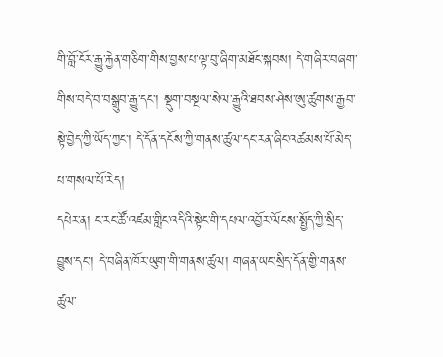གི་བློ་ངོར་རྒྱུ་རྐྱེན་གཅིག་གིས་བྱས་པ་ལྟ་བུ་ཞིག་མཐོང་སྐབས། དེ་གཞིར་བཞག་གིས་བདེ་བ་བསྒྲུབ་རྒྱུ་དང་། སྡུག་བསྔལ་སེལ་རྒྱུའི་ཐབས་ཤེས་ཨུ་ཚུགས་རྒྱབ་སྟེ་བྱེད་ཀྱི་ཡོད་ཀྱང་། དེ་དོན་དངོས་ཀྱི་གནས་ཚུལ་དང་རན་ཞིང་འཚམས་པོ་མེད་པ་གསལ་པོ་རེད།
དཔེར་ན། ང་རང་ཚོ་འཛམ་གླིང་འདིའི་སྟེང་གི་དཔལ་འབྱོར་ལོངས་སྤྱོད་ཀྱི་སྲིད་བྱུས་དང་། དེ་བཞིན་ཁོར་ཡུག་གི་གནས་ཚུལ། གཞན་ཡང་སྲིད་དོན་གྱི་གནས་ཚུལ་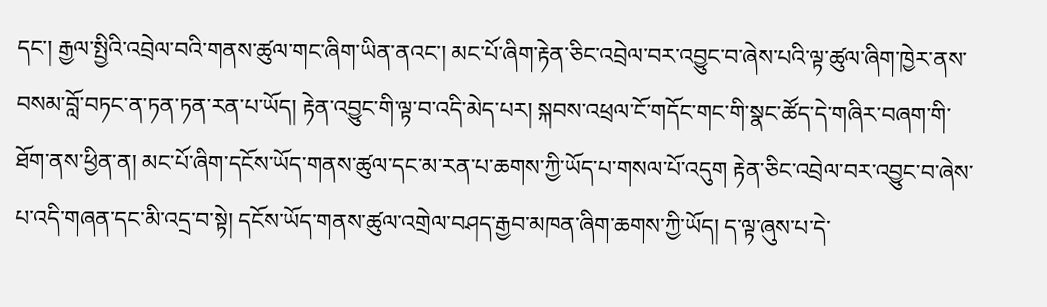དང་། རྒྱལ་སྤྱིའི་འབྲེལ་བའི་གནས་ཚུལ་གང་ཞིག་ཡིན་ནའང་། མང་པོ་ཞིག་རྟེན་ཅིང་འབྲེལ་བར་འབྱུང་བ་ཞེས་པའི་ལྟ་ཚུལ་ཞིག་ཁྱེར་ནས་བསམ་བློ་བཏང་ན་ཏན་ཏན་རན་པ་ཡོད། རྟེན་འབྱུང་གི་ལྟ་བ་འདི་མེད་པར། སྐབས་འཕྲལ་ངོ་གདོང་གང་གི་སྣང་ཚོད་དེ་གཞིར་བཞག་གི་ཐོག་ནས་ཕྱིན་ན། མང་པོ་ཞིག་དངོས་ཡོད་གནས་ཚུལ་དང་མ་རན་པ་ཆགས་ཀྱི་ཡོད་པ་གསལ་པོ་འདུག རྟེན་ཅིང་འབྲེལ་བར་འབྱུང་བ་ཞེས་པ་འདི་གཞན་དང་མི་འདྲ་བ་སྟེ། དངོས་ཡོད་གནས་ཚུལ་འགྲེལ་བཤད་རྒྱབ་མཁན་ཞིག་ཆགས་ཀྱི་ཡོད། ད་ལྟ་ཞུས་པ་དེ་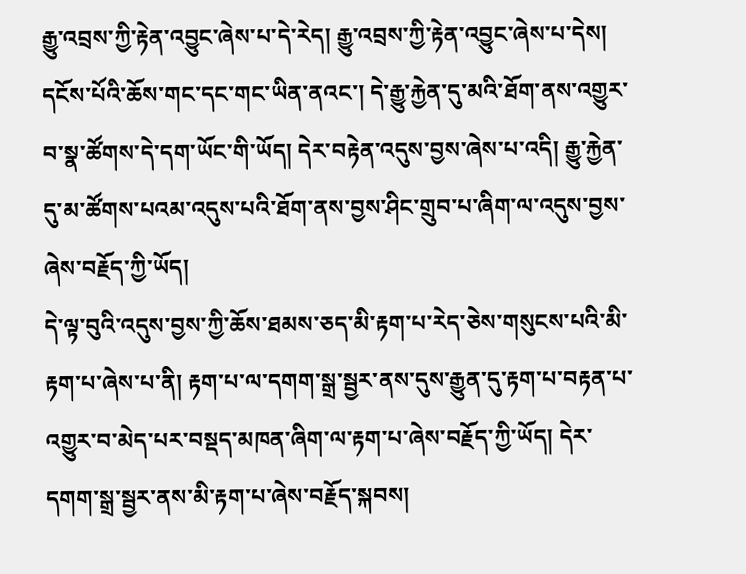རྒྱུ་འབྲས་ཀྱི་རྟེན་འབྱུང་ཞེས་པ་དེ་རེད། རྒྱུ་འབྲས་ཀྱི་རྟེན་འབྱུང་ཞེས་པ་དེས། དངོས་པོའི་ཆོས་གང་དང་གང་ཡིན་ནའང་། དེ་རྒྱུ་རྐྱེན་དུ་མའི་ཐོག་ནས་འགྱུར་བ་སྣ་ཚོགས་དེ་དག་ཡོང་གི་ཡོད། དེར་བརྟེན་འདུས་བྱས་ཞེས་པ་འདི། རྒྱུ་རྐྱེན་དུ་མ་ཚོགས་པའམ་འདུས་པའི་ཐོག་ནས་བྱས་ཤིང་གྲུབ་པ་ཞིག་ལ་འདུས་བྱས་ཞེས་བརྗོད་ཀྱི་ཡོད།
དེ་ལྟ་བུའི་འདུས་བྱས་ཀྱི་ཆོས་ཐམས་ཅད་མི་རྟག་པ་རེད་ཅེས་གསུངས་པའི་མི་རྟག་པ་ཞེས་པ་ནི། རྟག་པ་ལ་དགག་སྒྲ་སྦྱར་ནས་དུས་རྒྱུན་དུ་རྟག་པ་བརྟན་པ་འགྱུར་བ་མེད་པར་བསྡད་མཁན་ཞིག་ལ་རྟག་པ་ཞེས་བརྗོད་ཀྱི་ཡོད། དེར་དགག་སྒྲ་སྦྱར་ནས་མི་རྟག་པ་ཞེས་བརྗོད་སྐབས།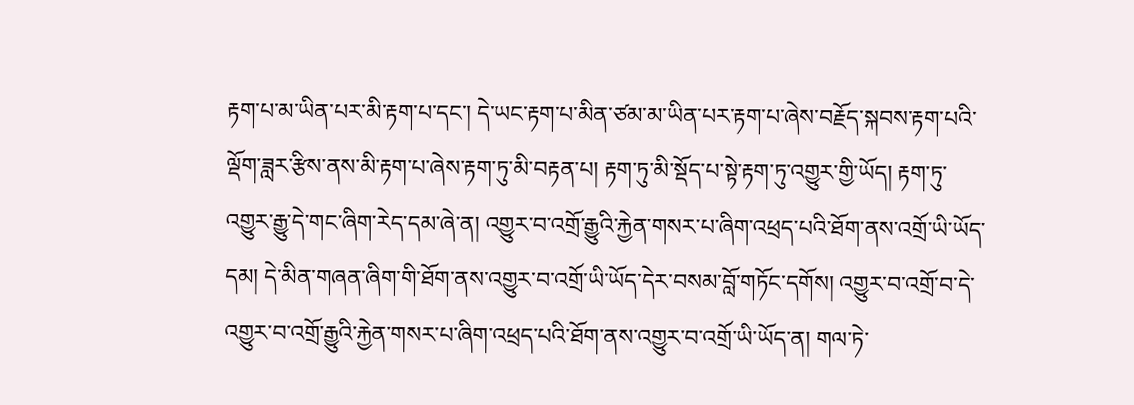རྟག་པ་མ་ཡིན་པར་མི་རྟག་པ་དང་། དེ་ཡང་རྟག་པ་མིན་ཙམ་མ་ཡིན་པར་རྟག་པ་ཞེས་བརྗོད་སྐབས་རྟག་པའི་ལྡོག་ཟླར་རྩིས་ནས་མི་རྟག་པ་ཞེས་རྟག་ཏུ་མི་བརྟན་པ། རྟག་ཏུ་མི་སྡོད་པ་སྟེ་རྟག་ཏུ་འགྱུར་གྱི་ཡོད། རྟག་ཏུ་འགྱུར་རྒྱུ་དེ་གང་ཞིག་རེད་དམ་ཞེ་ན། འགྱུར་བ་འགྲོ་རྒྱུའི་རྐྱེན་གསར་པ་ཞིག་འཕྲད་པའི་ཐོག་ནས་འགྲོ་ཡི་ཡོད་དམ། དེ་མིན་གཞན་ཞིག་གི་ཐོག་ནས་འགྱུར་བ་འགྲོ་ཡི་ཡོད་དེར་བསམ་བློ་གཏོང་དགོས། འགྱུར་བ་འགྲོ་བ་དེ་འགྱུར་བ་འགྲོ་རྒྱུའི་རྐྱེན་གསར་པ་ཞིག་འཕྲད་པའི་ཐོག་ནས་འགྱུར་བ་འགྲོ་ཡི་ཡོད་ན། གལ་ཏེ་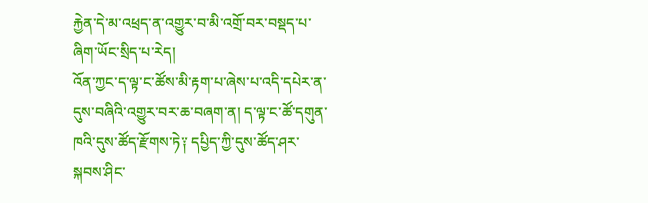རྐྱེན་དེ་མ་འཕྲད་ན་འགྱུར་བ་མི་འགྲོ་བར་བསྡད་པ་ཞིག་ཡོང་སྲིད་པ་རེད།
འོན་ཀྱང་ད་ལྟ་ང་ཚོས་མི་རྟག་པ་ཞེས་པ་འདི་དཔེར་ན་དུས་བཞིའི་འགྱུར་བར་ཆ་བཞག་ན། ད་ལྟ་ང་ཚོ་དགུན་ཁའི་དུས་ཚོད་རྫོགས་ཏེ༑ དཔྱིད་ཀྱི་དུས་ཚོད་ཤར་སྐབས་ཤིང་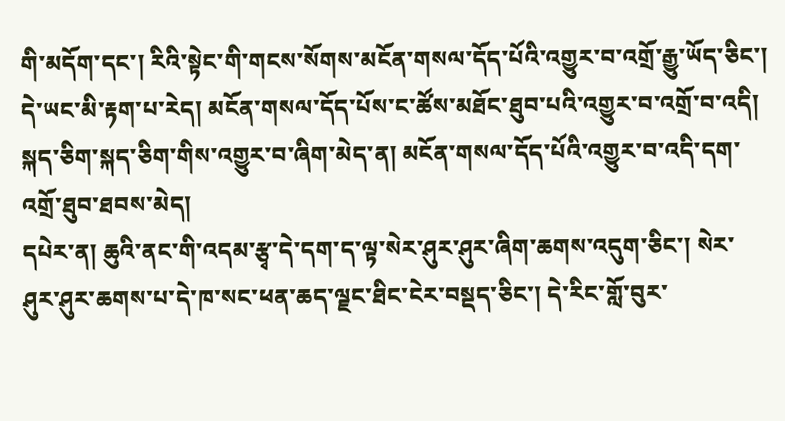གི་མདོག་དང་། རིའི་སྟེང་གི་གངས་སོགས་མངོན་གསལ་དོད་པོའི་འགྱུར་བ་འགྲོ་རྒྱུ་ཡོད་ཅིང་། དེ་ཡང་མི་རྟག་པ་རེད། མངོན་གསལ་དོད་པོས་ང་ཚོས་མཐོང་ཐུབ་པའི་འགྱུར་བ་འགྲོ་བ་འདི། སྐད་ཅིག་སྐད་ཅིག་གིས་འགྱུར་བ་ཞིག་མེད་ན། མངོན་གསལ་དོད་པོའི་འགྱུར་བ་འདི་དག་འགྲོ་ཐུབ་ཐབས་མེད།
དཔེར་ན། ཆུའི་ནང་གི་འདམ་རྩྭ་དེ་དག་ད་ལྟ་སེར་ཤུར་ཤུར་ཞིག་ཆགས་འདུག་ཅིང་། སེར་ཤུར་ཤུར་ཆགས་པ་དེ་ཁ་སང་ཕན་ཆད་ལྗང་ཐིང་ངེར་བསྡད་ཅིང་། དེ་རིང་གློ་བུར་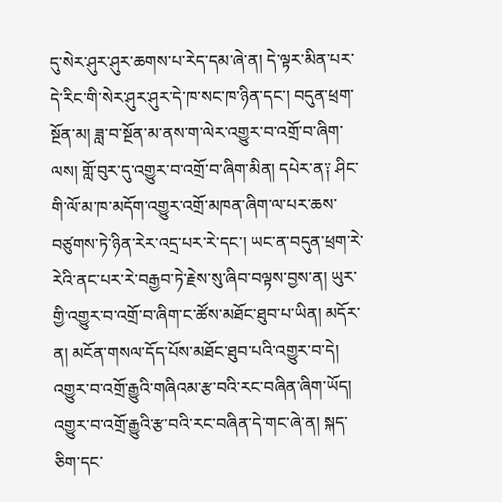དུ་སེར་ཤུར་ཤུར་ཆགས་པ་རེད་དམ་ཞེ་ན། དེ་ལྟར་མིན་པར་དེ་རིང་གི་སེར་ཤུར་ཤུར་དེ་ཁ་སང་ཁ་ཉིན་དང་། བདུན་ཕྲག་སྔོན་མ། ཟླ་བ་སྔོན་མ་ནས་ག་ལེར་འགྱུར་བ་འགྲོ་བ་ཞིག་ལས། གློ་བུར་དུ་འགྱུར་བ་འགྲོ་བ་ཞིག་མིན། དཔེར་ན༑ ཤིང་གི་ལོ་མ་ཁ་མདོག་འགྱུར་འགྲོ་མཁན་ཞིག་ལ་པར་ཆས་བཙུགས་ཏེ་ཉིན་རེར་འདྲ་པར་རེ་དང་། ཡང་ན་བདུན་ཕྲག་རེ་རེའི་ནང་པར་རེ་བརྒྱབ་ཏེ་རྗེས་སུ་ཞིབ་བལྟས་བྱས་ན། ཡུར་གྱི་འགྱུར་བ་འགྲོ་བ་ཞིག་ང་ཚོས་མཐོང་ཐུབ་པ་ཡིན། མདོར་ན། མངོན་གསལ་དོད་པོས་མཐོང་ཐུབ་པའི་འགྱུར་བ་དེ། འགྱུར་བ་འགྲོ་རྒྱུའི་གཞིའམ་རྩ་བའི་རང་བཞིན་ཞིག་ཡོད། འགྱུར་བ་འགྲོ་རྒྱུའི་རྩ་བའི་རང་བཞིན་དེ་གང་ཞེ་ན། སྐད་ཅིག་དང་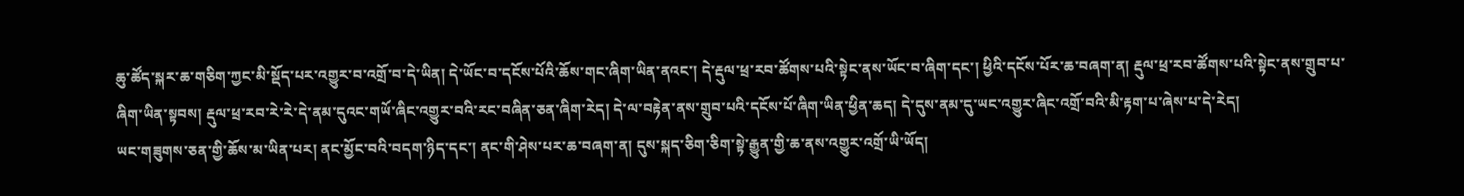ཆུ་ཚོད་སྐར་ཆ་གཅིག་ཀྱང་མི་སྡོད་པར་འགྱུར་བ་འགྲོ་བ་དེ་ཡིན། དེ་ཡོང་བ་དངོས་པོའི་ཆོས་གང་ཞིག་ཡིན་ནའང་། དེ་རྡུལ་ཕྲ་རབ་ཚོགས་པའི་སྟེང་ནས་ཡོང་བ་ཞིག་དང་། ཕྱིའི་དངོས་པོར་ཆ་བཞག་ན། རྡུལ་ཕྲ་རབ་ཚོགས་པའི་སྟེང་ནས་གྲུབ་པ་ཞིག་ཡིན་སྟབས། རྡུལ་ཕྲ་རབ་རེ་རེ་དེ་ནམ་དུའང་གཡོ་ཞིང་འགྱུར་བའི་རང་བཞིན་ཅན་ཞིག་རེད། དེ་ལ་བརྟེན་ནས་གྲུབ་པའི་དངོས་པོ་ཞིག་ཡིན་ཕྱིན་ཆད། དེ་དུས་ནམ་དུ་ཡང་འགྱུར་ཞིང་འགྲོ་བའི་མི་རྟག་པ་ཞེས་པ་དེ་རེད།
ཡང་གཟུགས་ཅན་གྱི་ཆོས་མ་ཡིན་པར། ནང་མྱོང་བའི་བདག་ཉིད་དང་། ནང་གི་ཤེས་པར་ཆ་བཞག་ན། དུས་སྐད་ཅིག་ཅིག་སྟེ་རྒྱུན་གྱི་ཆ་ནས་འགྱུར་འགྲོ་ཡི་ཡོད།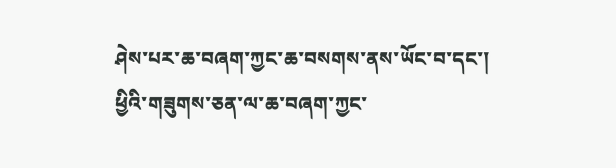ཤེས་པར་ཆ་བཞག་ཀྱང་ཆ་བསགས་ནས་ཡོང་བ་དང་། ཕྱིའི་གཟུགས་ཅན་ལ་ཆ་བཞག་ཀྱང་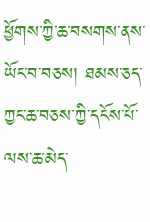ཕྱོགས་ཀྱི་ཆ་བསགས་ནས་ཡོང་བ་བཅས། ཐམས་ཅད་ཀྱང་ཆ་བཅས་ཀྱི་དངོས་པོ་ལས་ཆ་མེད་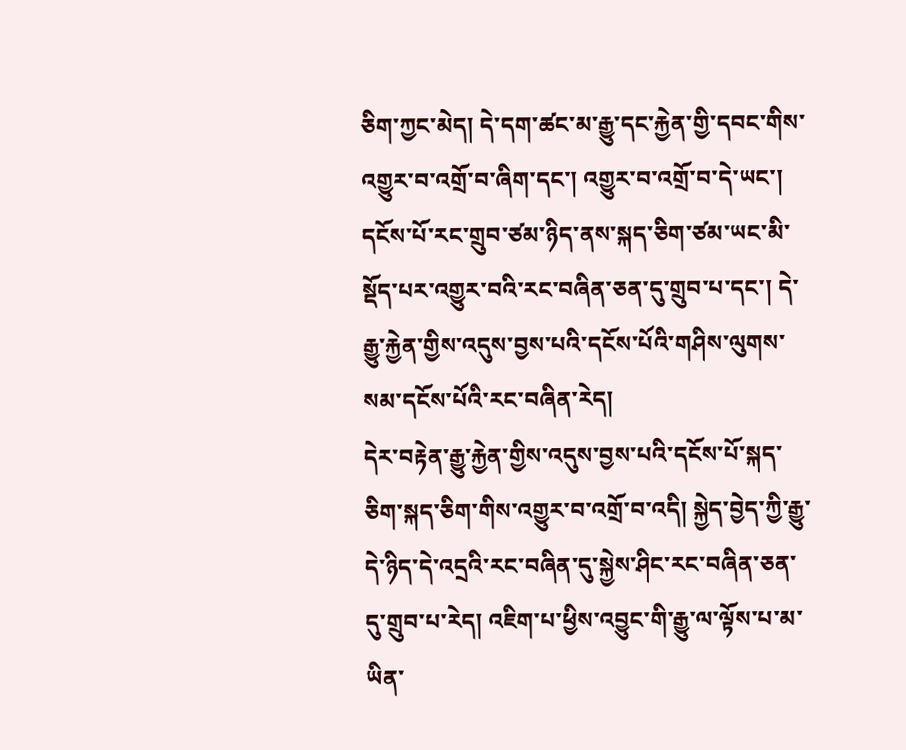ཅིག་ཀྱང་མེད། དེ་དག་ཚང་མ་རྒྱུ་དང་རྐྱེན་གྱི་དབང་གིས་འགྱུར་བ་འགྲོ་བ་ཞིག་དང་། འགྱུར་བ་འགྲོ་བ་དེ་ཡང་། དངོས་པོ་རང་གྲུབ་ཙམ་ཉིད་ནས་སྐད་ཅིག་ཙམ་ཡང་མི་སྡོད་པར་འགྱུར་བའི་རང་བཞིན་ཅན་དུ་གྲུབ་པ་དང་། དེ་རྒྱུ་རྐྱེན་གྱིས་འདུས་བྱས་པའི་དངོས་པོའི་གཤིས་ལུགས་སམ་དངོས་པོའི་རང་བཞིན་རེད།
དེར་བརྟེན་རྒྱུ་རྐྱེན་གྱིས་འདུས་བྱས་པའི་དངོས་པོ་སྐད་ཅིག་སྐད་ཅིག་གིས་འགྱུར་བ་འགྲོ་བ་འདི། སྐྱེད་བྱེད་ཀྱི་རྒྱུ་དེ་ཉིད་དེ་འདྲའི་རང་བཞིན་དུ་སྐྱེས་ཤིང་རང་བཞིན་ཅན་དུ་གྲུབ་པ་རེད། འཇིག་པ་ཕྱིས་འབྱུང་གི་རྒྱུ་ལ་ལྟོས་པ་མ་ཡིན་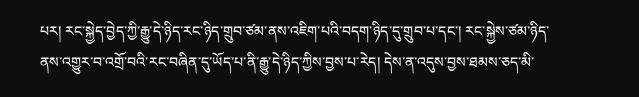པར། རང་སྐྱེད་བྱེད་ཀྱི་རྒྱུ་དེ་ཉིད་རང་ཉིད་གྲུབ་ཙམ་ནས་འཇིག་པའི་བདག་ཉིད་དུ་གྲུབ་པ་དང་། རང་སྐྱེས་ཙམ་ཉིད་ནས་འགྱུར་བ་འགྲོ་བའི་རང་བཞིན་དུ་ཡོད་པ་ནི་རྒྱུ་དེ་ཉིད་ཀྱིས་བྱས་པ་རེད། དེས་ན་འདུས་བྱས་ཐམས་ཅད་མི་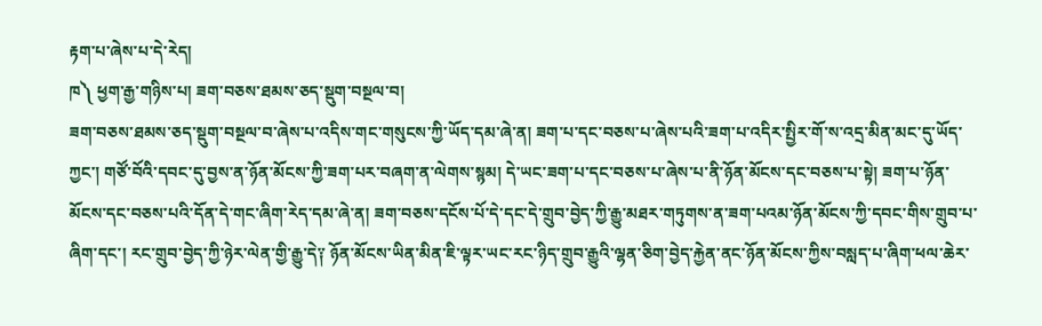རྟག་པ་ཞེས་པ་དེ་རེད།
ཁ༽ ཕྱག་རྒྱ་གཉིས་པ། ཟག་བཅས་ཐམས་ཅད་སྡུག་བསྔལ་བ།
ཟག་བཅས་ཐམས་ཅད་སྡུག་བསྔལ་བ་ཞེས་པ་འདིས་གང་གསུངས་ཀྱི་ཡོད་དམ་ཞེ་ན། ཟག་པ་དང་བཅས་པ་ཞེས་པའི་ཟག་པ་འདིར་སྤྱིར་གོ་ས་འདྲ་མིན་མང་དུ་ཡོད་ཀྱང་། གཙོ་བོའི་དབང་དུ་བྱས་ན་ཉོན་མོངས་ཀྱི་ཟག་པར་བཞག་ན་ལེགས་སྙམ། དེ་ཡང་ཟག་པ་དང་བཅས་པ་ཞེས་པ་ནི་ཉོན་མོངས་དང་བཅས་པ་སྟེ། ཟག་པ་ཉོན་མོངས་དང་བཅས་པའི་དོན་དེ་གང་ཞིག་རེད་དམ་ཞེ་ན། ཟག་བཅས་དངོས་པོ་དེ་དང་དེ་གྲུབ་བྱེད་ཀྱི་རྒྱུ་མཐར་གཏུགས་ན་ཟག་པའམ་ཉོན་མོངས་ཀྱི་དབང་གིས་གྲུབ་པ་ཞིག་དང་། རང་གྲུབ་བྱེད་ཀྱི་ཉེར་ལེན་གྱི་རྒྱུ་དེ༑ ཉོན་མོངས་ཡིན་མིན་ཇི་ལྟར་ཡང་རང་ཉིད་གྲུབ་རྒྱུའི་ལྷན་ཅིག་བྱེད་རྐྱེན་ནང་ཉོན་མོངས་ཀྱིས་བསླད་པ་ཞིག་ཕལ་ཆེར་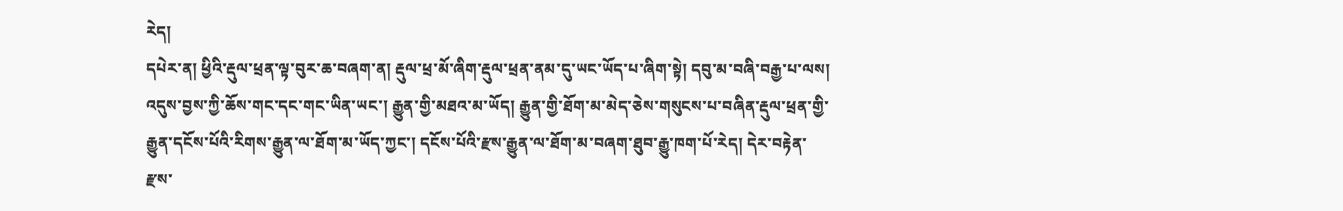རེད།
དཔེར་ན། ཕྱིའི་རྡུལ་ཕྲན་ལྟ་བུར་ཆ་བཞག་ན། རྡུལ་ཕྲ་མོ་ཞིག་རྡུལ་ཕྲན་ནམ་དུ་ཡང་ཡོད་པ་ཞིག་སྟེ། དབུ་མ་བཞི་བརྒྱ་པ་ལས། འདུས་བྱས་ཀྱི་ཆོས་གང་དང་གང་ཡིན་ཡང་། རྒྱུན་གྱི་མཐའ་མ་ཡོད། རྒྱུན་གྱི་ཐོག་མ་མེད་ཅེས་གསུངས་པ་བཞིན་རྡུལ་ཕྲན་གྱི་རྒྱུན་དངོས་པོའི་རིགས་རྒྱུན་ལ་ཐོག་མ་ཡོད་ཀྱང་། དངོས་པོའི་རྫས་རྒྱུན་ལ་ཐོག་མ་བཞག་ཐུབ་རྒྱུ་ཁག་པོ་རེད། དེར་བརྟེན་རྫས་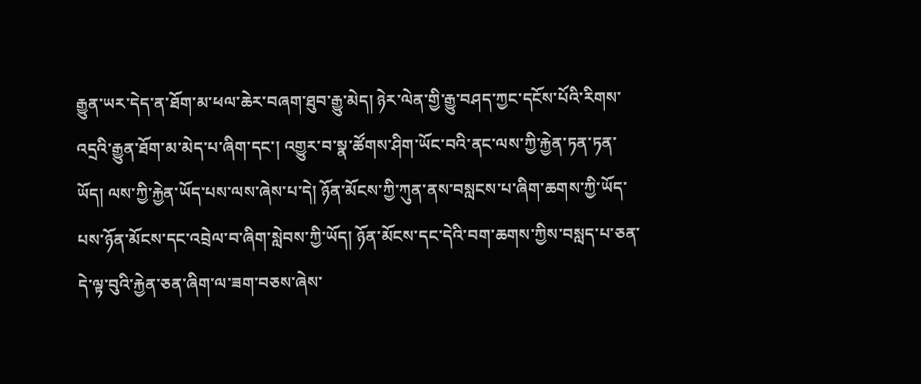རྒྱུན་ཡར་དེད་ན་ཐོག་མ་ཕལ་ཆེར་བཞག་ཐུབ་རྒྱུ་མེད། ཉེར་ལེན་གྱི་རྒྱུ་བཤད་ཀྱང་དངོས་པོའི་རིགས་འདྲའི་རྒྱུན་ཐོག་མ་མེད་པ་ཞིག་དང་། འགྱུར་བ་སྣ་ཚོགས་ཤིག་ཡོང་བའི་ནང་ལས་ཀྱི་རྐྱེན་ཏན་ཏན་ཡོད། ལས་ཀྱི་རྐྱེན་ཡོད་པས་ལས་ཞེས་པ་དེ། ཉོན་མོངས་ཀྱི་ཀུན་ནས་བསླངས་པ་ཞིག་ཆགས་ཀྱི་ཡོད་པས་ཉོན་མོངས་དང་འབྲེལ་བ་ཞིག་སླེབས་ཀྱི་ཡོད། ཉོན་མོངས་དང་དེའི་བག་ཆགས་ཀྱིས་བསླད་པ་ཅན་དེ་ལྟ་བུའི་རྐྱེན་ཅན་ཞིག་ལ་ཟག་བཅས་ཞེས་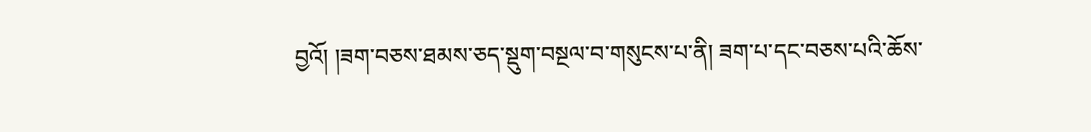བྱའོ། །ཟག་བཅས་ཐམས་ཅད་སྡུག་བསྔལ་བ་གསུངས་པ་ནི། ཟག་པ་དང་བཅས་པའི་ཆོས་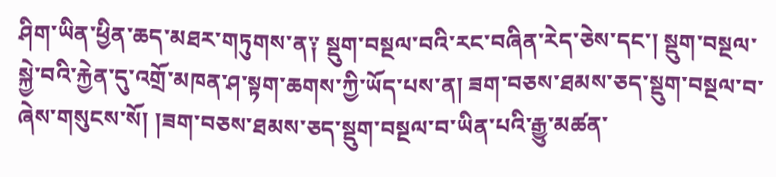ཤིག་ཡིན་ཕྱིན་ཆད་མཐར་གཏུགས་ན༑ སྡུག་བསྔལ་བའི་རང་བཞིན་རེད་ཅེས་དང་། སྡུག་བསྔལ་སྐྱེ་བའི་རྐྱེན་དུ་འགྲོ་མཁན་ཤ་སྟག་ཆགས་ཀྱི་ཡོད་པས་ན། ཟག་བཅས་ཐམས་ཅད་སྡུག་བསྔལ་བ་ཞེས་གསུངས་སོ། །ཟག་བཅས་ཐམས་ཅད་སྡུག་བསྔལ་བ་ཡིན་པའི་རྒྱུ་མཚན་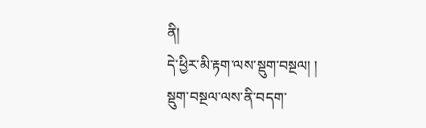ནི།
དེ་ཕྱིར་མི་རྟག་ལས་སྡུག་བསྔལ། །
སྡུག་བསྔལ་ལས་ནི་བདག་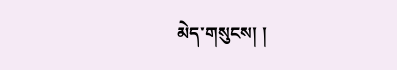མེད་གསུངས། །